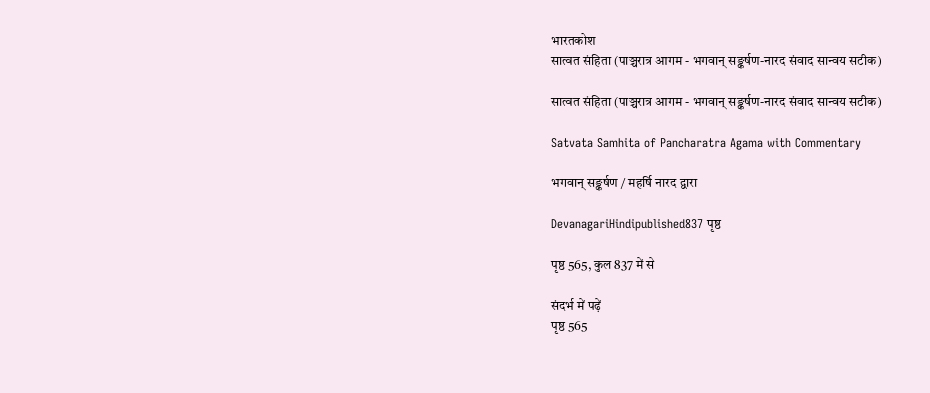भारतकोश
सात्वत संहिता (पाञ्चरात्र आगम - भगवान् सङ्कर्षण-नारद संवाद सान्वय सटीक)

सात्वत संहिता (पाञ्चरात्र आगम - भगवान् सङ्कर्षण-नारद संवाद सान्वय सटीक)

Satvata Samhita of Pancharatra Agama with Commentary

भगवान् सङ्कर्षण / महर्षि नारद द्वारा

DevanagariHindipublished837 पृष्ठ

पृष्ठ 565, कुल 837 में से

संदर्भ में पढ़ें
पृष्ठ 565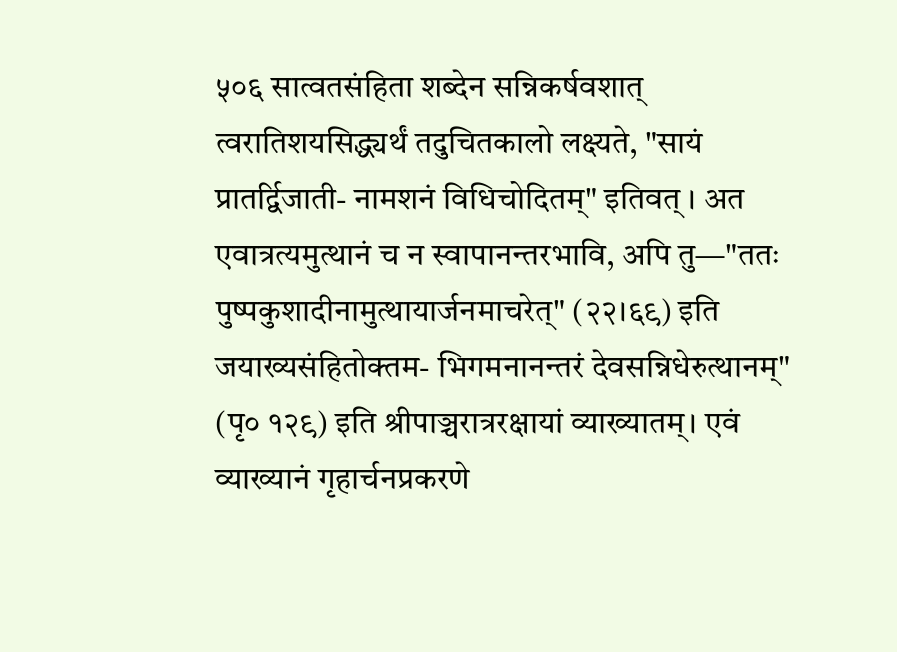५०६ सात्वतसंहिता शब्देन सन्निकर्षवशात् त्वरातिशयसिद्ध्यर्थं तदुचितकालो लक्ष्यते, "सायं प्रातर्द्विजाती- नामशनं विधिचोदितम्" इतिवत् । अत एवात्रत्यमुत्थानं च न स्वापानन्तरभावि, अपि तु—"ततः पुष्पकुशादीनामुत्थायार्जनमाचरेत्" (२२।६९) इति जयाख्यसंहितोक्तम- भिगमनानन्तरं देवसन्निधेरुत्थानम्" (पृ० १२९) इति श्रीपाञ्चरात्ररक्षायां व्याख्यातम्। एवं व्याख्यानं गृहार्चनप्रकरणे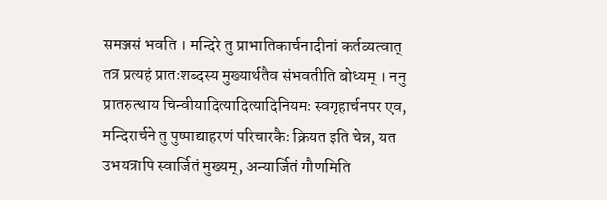समञ्जसं भवति । मन्दिरे तु प्राभातिकार्चनादीनां कर्तव्यत्वात् तत्र प्रत्यहं प्रातःशब्दस्य मुख्यार्थतैव संभवतीति बोध्यम् । ननु प्रातरुत्थाय चिन्वीयादित्यादित्यादिनियमः स्वगृहार्चनपर एव, मन्दिरार्चने तु पुष्पाद्याहरणं परिचारकैः क्रियत इति चेन्न, यत उभयत्रापि स्वार्जितं मुख्यम्, अन्यार्जितं गौणमिति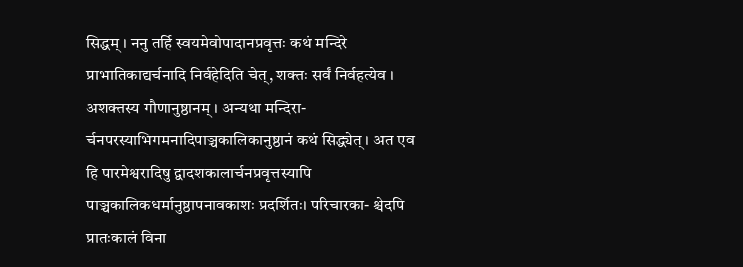सिद्धम् । ननु तर्हि स्वयमेवोपादानप्रवृत्तः कथं मन्दिरे प्राभातिकाद्यर्चनादि निर्वहेदिति चेत्, शक्तः सर्वं निर्वहत्येव । अशक्तस्य गौणानुष्ठानम् । अन्यथा मन्दिरा- र्चनपरस्याभिगमनादिपाञ्चकालिकानुष्ठानं कथं सिद्ध्येत् । अत एव हि पारमेश्वरादिषु द्वादशकालार्चनप्रवृत्तस्यापि पाञ्चकालिकधर्मानुष्ठापनावकाशः प्रदर्शितः। परिचारका- श्चेदपि प्रातःकालं विना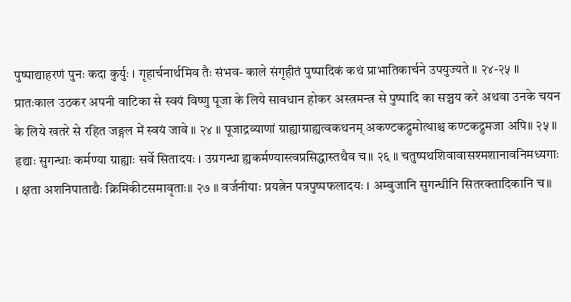पुष्पाद्याहरणं पुनः कदा कुर्युः । गृहार्चनार्थमिव तैः संभव- काले संगृहीतं पुष्पादिकं कथं प्राभातिकार्चने उपयुज्यते ॥ २४-२५ ॥ प्रातःकाल उठकर अपनी वाटिका से स्वयं विष्णु पूजा के लिये सावधान होकर अस्त्रमन्त्र से पुष्पादि का सञ्चय करे अथवा उनके चयन के लिये खतरे से रहित जङ्गल में स्वयं जावे ॥ २४ ॥ पूजाद्रव्याणां ग्राह्याग्राह्यत्वकथनम् अकण्टकद्रुमोत्थाश्च कण्टकद्रुमजा अपि॥ २५ ॥ हृद्याः सुगन्धाः कर्मण्या ग्राह्याः सर्वे सितादयः । उग्रगन्धा ह्यकर्मण्यास्त्वप्रसिद्धास्तथैव च॥ २६ ॥ चतुष्पथशिवावासश्मशानावनिमध्यगाः । क्षता अशनिपाताद्यैः क्रिमिकीटसमावृताः॥ २७ ॥ वर्जनीयाः प्रयत्नेन पत्रपुष्पफलादयः । अम्बुजानि सुगन्धीनि सितरक्तादिकानि च॥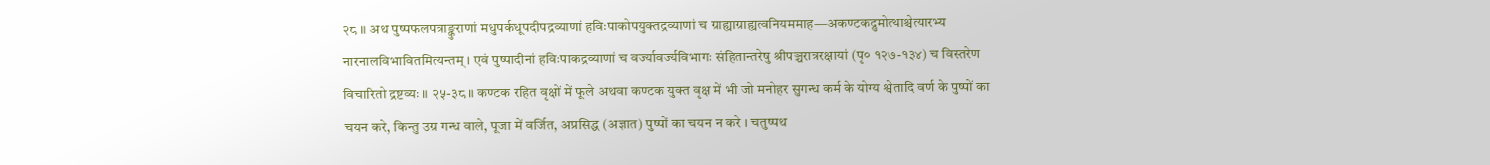२८ ॥ अथ पुष्पफलपत्राङ्कुराणां मधुपर्कधूपदीपद्रव्याणां हविःपाकोपयुक्तद्रव्याणां च ग्राह्याग्राह्यत्वनियममाह—अकण्टकद्रुमोत्थाश्चेत्यारभ्य नारनालविभावितमित्यन्तम् । एवं पुष्पादीनां हविःपाकद्रव्याणां च वर्ज्यावर्ज्यविभागः संहितान्तरेषु श्रीपञ्चरात्ररक्षायां (पृ० १२७-१३४) च विस्तरेण विचारितो द्रष्टव्यः ॥ २५-३८ ॥ कण्टक रहित वृक्षों में फूले अथवा कण्टक युक्त वृक्ष में भी जो मनोहर सुगन्ध कर्म के योग्य श्वेतादि वर्ण के पुष्पों का चयन करे, किन्तु उग्र गन्ध वाले, पूजा में वर्जित, अप्रसिद्ध (अज्ञात) पुष्पों का चयन न करे । चतुष्पथ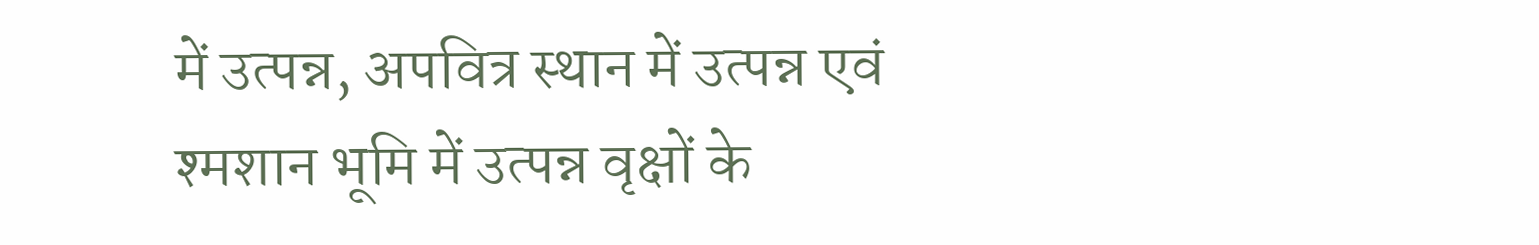में उत्पन्न, अपवित्र स्थान में उत्पन्न एवं श्मशान भूमि में उत्पन्न वृक्षों के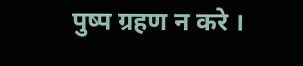पुष्प ग्रहण न करे ।